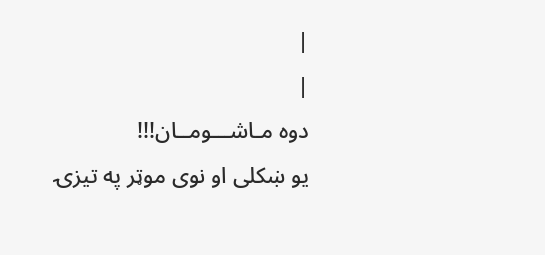|
|
دوه مـاشـــومــان!!!
يو ښكلى او نوى موټر په تيزۍ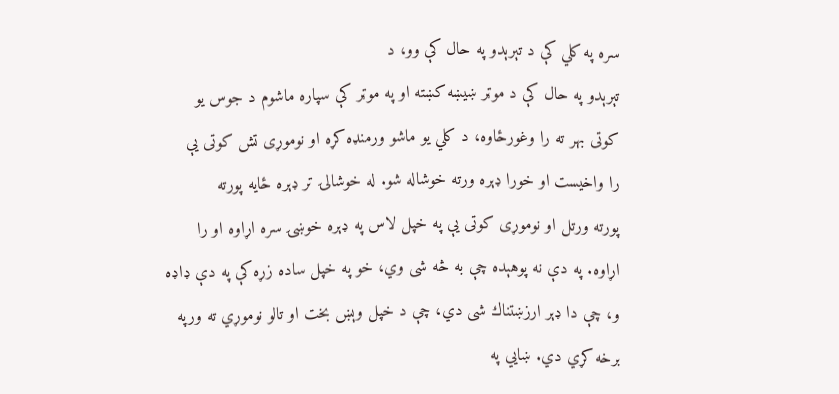سره په كلي كې د تېرېدو په حال كې وو، د
تېرېدو په حال كې د موټر ښيښه كښته او په موټر كې سپاره ماشوم د جوس يو
كوتى بهر ته را وغورځاوه، د كلي يو ماشو ورمنډه كړه او نوموړى تش كوتى يې
را واخيست او خورا ډېره ورته خوشاله شو. له خوشالۍ تر ډېره ځايه پورته
پورته ورتل او نوموړى كوتى يې په خپل لاس په ډېره خوښۍ سره اړاوه او را
اړاوه. په دې نه پوهېده چې به څه شى وي، خو په خپل ساده زړه كې په دې ډاډه
و، چې دا ډېر ارزښتناك شى دي، چې د خپل وېښ بخت او تالو نوموړي ته ورپه
برخه كړي دي. ښايي په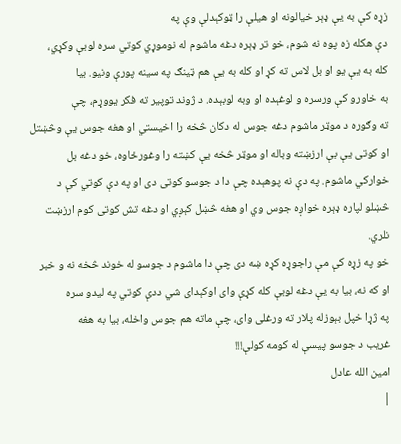زړه كې به يې ډېر خيالونه او هيلې را ټوكېدلې وې په
دې هكله زه پوه نه شوم، خو تر ډېره دغه ماشوم له نوموړي كوتي سره لوبې وكړي،
كله به يې يو او بل لاس ته كړ او كله به يې هم ټينګ په سينه پورې ونيو. بيا
به خاورو كې ورسره و لوغېده او وبه لوبېده. د ژوند توپير ته فكر يووړم، چې
ته وګوره د موټر ماشوم دغه جوس له دكان څخه را اخيستي او هغه جوس يې وڅښتل
او كوتى يې بې ارزښته وباله او موټر څخه يې كښته را وغورځاوه، خو دغه بل
خواركي ماشوم. په دې نه پوهېده چې دا د جوسو كوتى دى او په دې كوتي كې د
څښلو لپاره ډېره خواږه جوس وي او هغه څښل كېږي او دغه تش كوتى كوم ارزښت
نلري.
خو په زړه كې مې راجوړه كړه ښه دى چې دا ماشوم د جوسو له خوند څخه نه و خبر
او كه نه، بيا به يې دغه لوبې كله كړې واى اوكېداى شي ددې كوتي په ليدو سره
په ژړا خپل بېوزله پلار ته ورغلى واى، چې ماته هم جوس واخله، بيا به هغه
غريب د جوسو پيسې له كومه كولې!!!
امين الله عادل
|